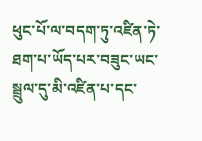ཕུང་པོ་ལ་བདག་ཏུ་འཛིན་ཏེ་ཐག་པ་ཡོད་པར་བཟུང་ཡང་སྦྲུལ་དུ་མི་འཛིན་པ་དང་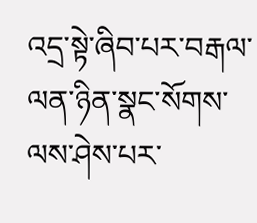འདྲ་སྟེ་ཞིབ་པར་བརྒལ་ལན་ཉིན་སྣང་སོགས་ལས་ཤེས་པར་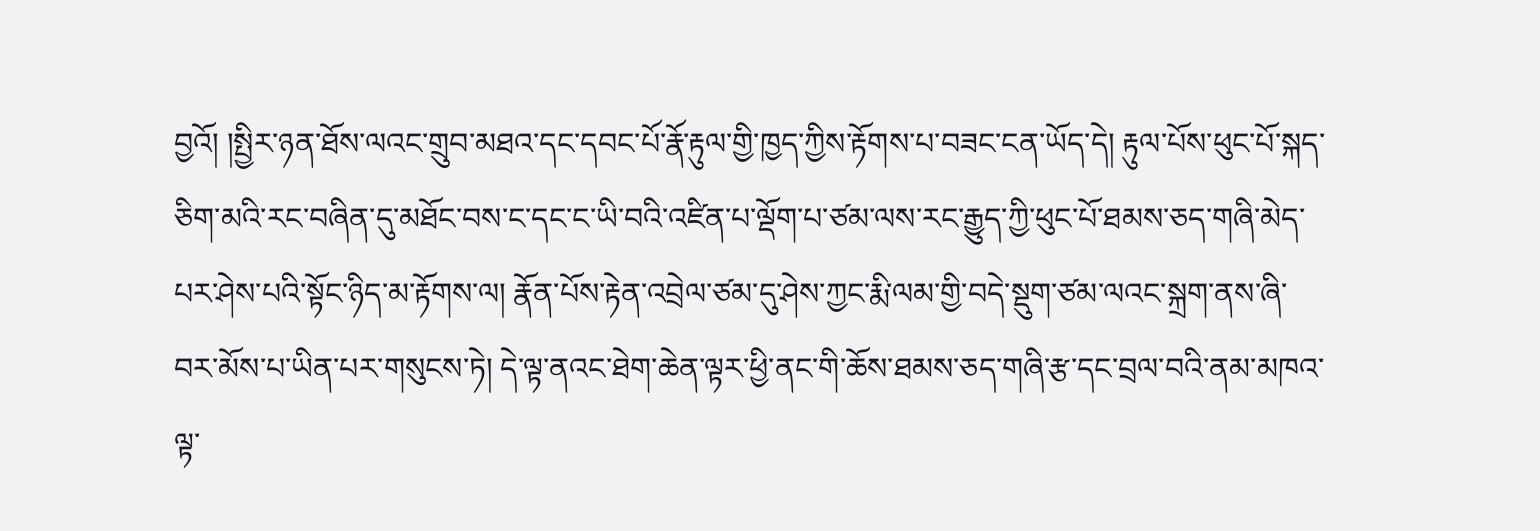བྱའོ། །སྤྱིར་ཉན་ཐོས་ལའང་གྲུབ་མཐའ་དང་དབང་པོ་རྣོ་རྟུལ་གྱི་ཁྱད་ཀྱིས་རྟོགས་པ་བཟང་ངན་ཡོད་དེ། རྟུལ་པོས་ཕུང་པོ་སྐད་ཅིག་མའི་རང་བཞིན་དུ་མཐོང་བས་ང་དང་ང་ཡི་བའི་འཛིན་པ་ལྡོག་པ་ཙམ་ལས་རང་རྒྱུད་ཀྱི་ཕུང་པོ་ཐམས་ཅད་གཞི་མེད་པར་ཤེས་པའི་སྟོང་ཉིད་མ་རྟོགས་ལ། རྣོན་པོས་རྟེན་འབྲེལ་ཙམ་དུ་ཤེས་ཀྱང་རྨི་ལམ་གྱི་བདེ་སྡུག་ཙམ་ལའང་སྐྲག་ནས་ཞི་བར་མོས་པ་ཡིན་པར་གསུངས་ཏེ། དེ་ལྟ་ནའང་ཐེག་ཆེན་ལྟར་ཕྱི་ནང་གི་ཆོས་ཐམས་ཅད་གཞི་རྩ་དང་བྲལ་བའི་ནམ་མཁའ་ལྟ་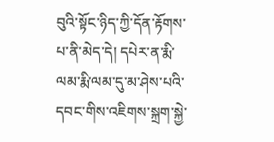བུའི་སྟོང་ཉིད་ཀྱི་དོན་རྟོགས་པ་ནི་མེད་དེ། དཔེར་ན་རྨི་ལམ་རྨི་ལམ་དུ་མ་ཤེས་པའི་དབང་གིས་འཇིགས་སྐྲག་སྐྱེ་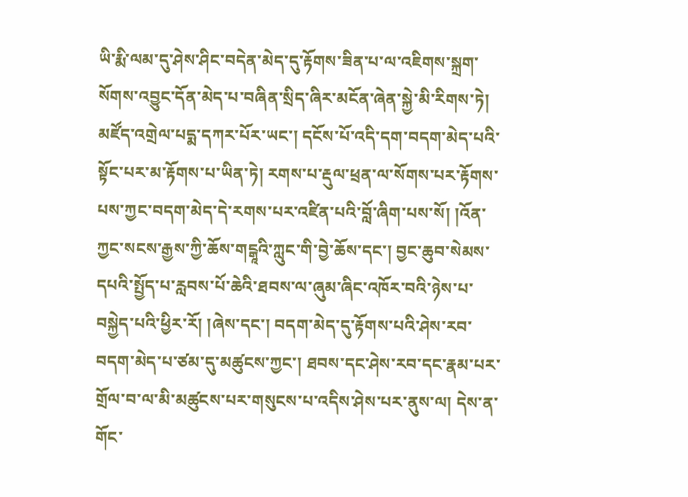ཡི་རྨི་ལམ་དུ་ཤེས་ཤིང་བདེན་མེད་དུ་རྟོགས་ཟིན་པ་ལ་འཇིགས་སྐྲག་སོགས་འབྱུང་དོན་མེད་པ་བཞིན་སྲིད་ཞིར་མངོན་ཞེན་སྐྱེ་མི་རིགས་ཏེ། མཛོད་འགྲེལ་པདྨ་དཀར་པོར་ཡང་། དངོས་པོ་འདི་དག་བདག་མེད་པའི་སྟོང་པར་མ་རྟོགས་པ་ཡིན་ཏེ། རགས་པ་རྡུལ་ཕྲན་ལ་སོགས་པར་རྟོགས་པས་ཀྱང་བདག་མེད་དེ་རགས་པར་འཛིན་པའི་བློ་ཞིག་པས་སོ། །འོན་ཀྱང་སངས་རྒྱས་ཀྱི་ཆོས་གངྒཱའི་ཀླུང་གི་བྱེ་ཆོས་དང་། བྱང་ཆུབ་སེམས་དཔའི་སྤྱོད་པ་རླབས་པོ་ཆེའི་ཐབས་ལ་ཞུམ་ཞིང་འཁོར་བའི་ཉེས་པ་བསྐྱེད་པའི་ཕྱིར་རོ། །ཞེས་དང་། བདག་མེད་དུ་རྟོགས་པའི་ཤེས་རབ་བདག་མེད་པ་ཙམ་དུ་མཚུངས་ཀྱང་། ཐབས་དང་ཤེས་རབ་དང་རྣམ་པར་གྲོལ་བ་ལ་མི་མཚུངས་པར་གསུངས་པ་འདིས་ཤེས་པར་ནུས་ལ། དེས་ན་གོང་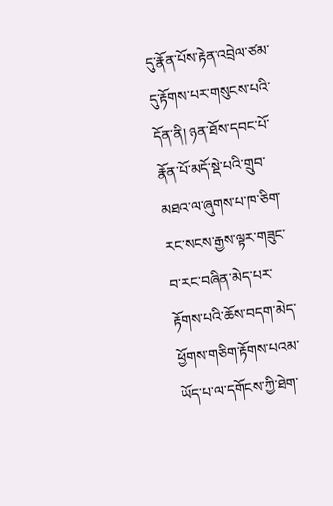དུ་རྣོན་པོས་རྟེན་འབྲེལ་ཙམ་དུ་རྟོགས་པར་གསུངས་པའི་དོན་ནི། ཉན་ཐོས་དབང་པོ་རྣོན་པོ་མདོ་སྡེ་པའི་གྲུབ་མཐའ་ལ་ཞུགས་པ་ཁ་ཅིག་རང་སངས་རྒྱས་ལྟར་གཟུང་བ་རང་བཞིན་མེད་པར་རྟོགས་པའི་ཆོས་བདག་མེད་ཕྱོགས་གཅིག་རྟོགས་པའམ་ཡོད་པ་ལ་དགོངས་ཀྱི་ཐེག་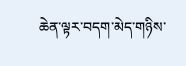ཆེན་ལྟར་བདག་མེད་གཉིས་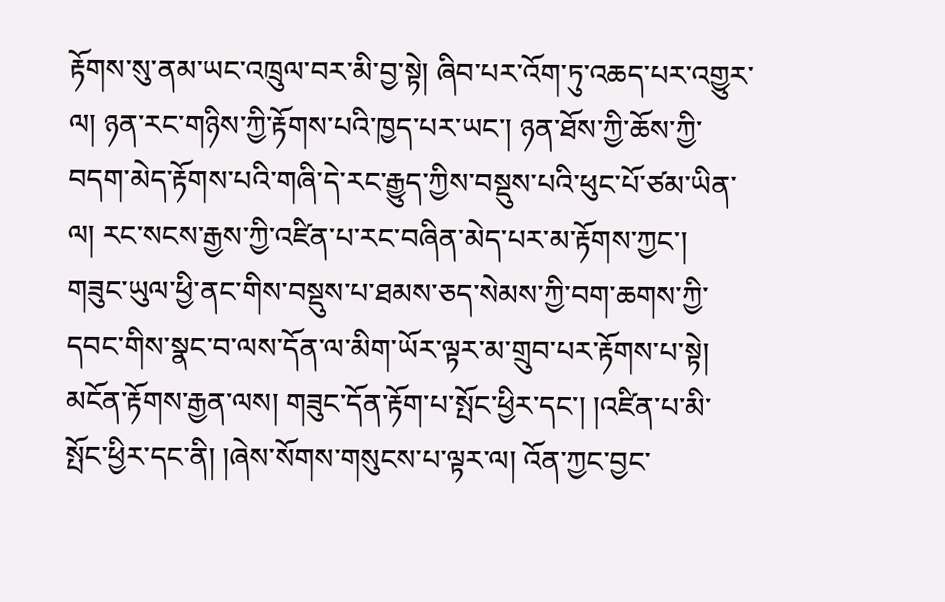རྟོགས་སུ་ནམ་ཡང་འཁྲུལ་བར་མི་བྱ་སྟེ། ཞིབ་པར་འོག་ཏུ་འཆད་པར་འགྱུར་ལ། ཉན་རང་གཉིས་ཀྱི་རྟོགས་པའི་ཁྱད་པར་ཡང་། ཉན་ཐོས་ཀྱི་ཆོས་ཀྱི་བདག་མེད་རྟོགས་པའི་གཞི་དེ་རང་རྒྱུད་ཀྱིས་བསྡུས་པའི་ཕུང་པོ་ཙམ་ཡིན་ལ། རང་སངས་རྒྱས་ཀྱི་འཛིན་པ་རང་བཞིན་མེད་པར་མ་རྟོགས་ཀྱང་། གཟུང་ཡུལ་ཕྱི་ནང་གིས་བསྡུས་པ་ཐམས་ཅད་སེམས་ཀྱི་བག་ཆགས་ཀྱི་དབང་གིས་སྣང་བ་ལས་དོན་ལ་མིག་ཡོར་ལྟར་མ་གྲུབ་པར་རྟོགས་པ་སྟེ། མངོན་རྟོགས་རྒྱན་ལས། གཟུང་དོན་རྟོག་པ་སྤོང་ཕྱིར་དང་། །འཛིན་པ་མི་སྤོང་ཕྱིར་དང་ནི། །ཞེས་སོགས་གསུངས་པ་ལྟར་ལ། འོན་ཀྱང་བྱང་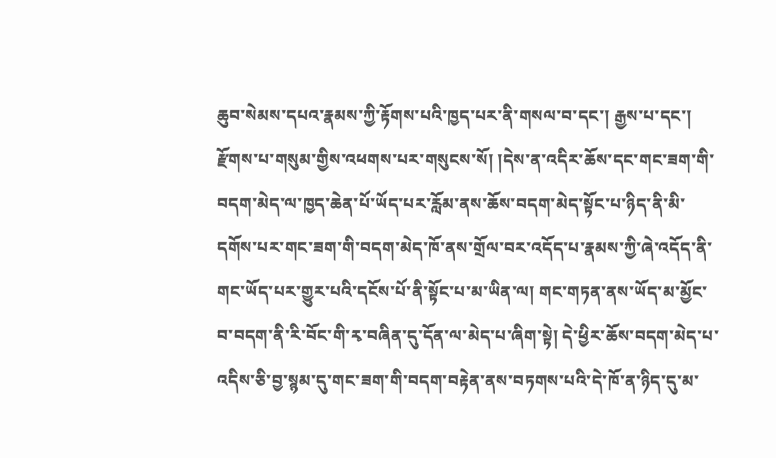ཆུབ་སེམས་དཔའ་རྣམས་ཀྱི་རྟོགས་པའི་ཁྱད་པར་ནི་གསལ་བ་དང་། རྒྱས་པ་དང་། རྫོགས་པ་གསུམ་གྱིས་འཕགས་པར་གསུངས་སོ། །དེས་ན་འདིར་ཆོས་དང་གང་ཟག་གི་བདག་མེད་ལ་ཁྱད་ཆེན་པོ་ཡོད་པར་རློམ་ནས་ཆོས་བདག་མེད་སྟོང་པ་ཉིད་ནི་མི་དགོས་པར་གང་ཟག་གི་བདག་མེད་ཁོ་ནས་གྲོལ་བར་འདོད་པ་རྣམས་ཀྱི་ཞེ་འདོད་ནི་གང་ཡོད་པར་གྱུར་པའི་དངོས་པོ་ནི་སྟོང་པ་མ་ཡིན་ལ། གང་གཏན་ནས་ཡོད་མ་མྱོང་བ་བདག་ནི་རི་བོང་གི་རྭ་བཞིན་དུ་དོན་ལ་མེད་པ་ཞིག་སྟེ། དེ་ཕྱིར་ཆོས་བདག་མེད་པ་འདིས་ཅི་བྱ་སྙམ་དུ་གང་ཟག་གི་བདག་བརྟེན་ནས་བཏགས་པའི་དེ་ཁོ་ན་ཉིད་དུ་མ་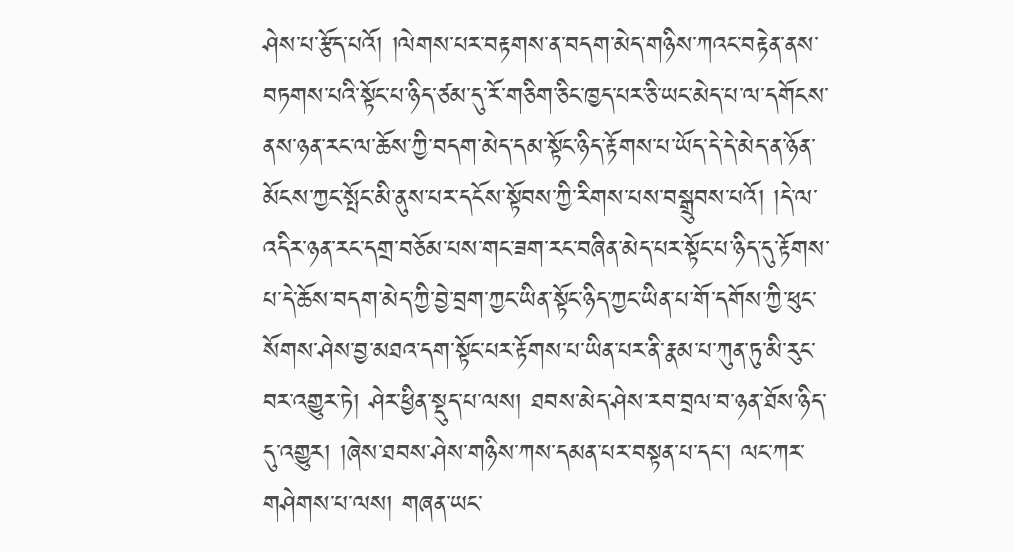ཤེས་པ་རྩོད་པའོ། །ལེགས་པར་བརྟགས་ན་བདག་མེད་གཉིས་ཀའང་བརྟེན་ནས་བཏགས་པའི་སྟོང་པ་ཉིད་ཙམ་དུ་རོ་གཅིག་ཅིང་ཁྱད་པར་ཅི་ཡང་མེད་པ་ལ་དགོངས་ནས་ཉན་རང་ལ་ཆོས་ཀྱི་བདག་མེད་དམ་སྟོང་ཉིད་རྟོགས་པ་ཡོད་དེ་དེ་མེད་ན་ཉོན་མོངས་ཀྱང་སྤོང་མི་ནུས་པར་དངོས་སྟོབས་ཀྱི་རིགས་པས་བསྒྲུབས་པའོ། །དེ་ལ་འདིར་ཉན་རང་དགྲ་བཅོམ་པས་གང་ཟག་རང་བཞིན་མེད་པར་སྟོང་པ་ཉིད་དུ་རྟོགས་པ་དེ་ཆོས་བདག་མེད་ཀྱི་བྱེ་བྲག་ཀྱང་ཡིན་སྟོང་ཉིད་ཀྱང་ཡིན་པ་གོ་དགོས་ཀྱི་ཕུང་སོགས་ཤེས་བྱ་མཐའ་དག་སྟོང་པར་རྟོགས་པ་ཡིན་པར་ནི་རྣམ་པ་ཀུན་ཏུ་མི་རུང་བར་འགྱུར་ཏེ། ཤེར་ཕྱིན་སྡུད་པ་ལས། ཐབས་མེད་ཤེས་རབ་བྲལ་བ་ཉན་ཐོས་ཉིད་དུ་འགྱུར། །ཞེས་ཐབས་ཤེས་གཉིས་ཀས་དམན་པར་བསྟན་པ་དང་། ལང་ཀར་གཤེགས་པ་ལས། གཞན་ཡང་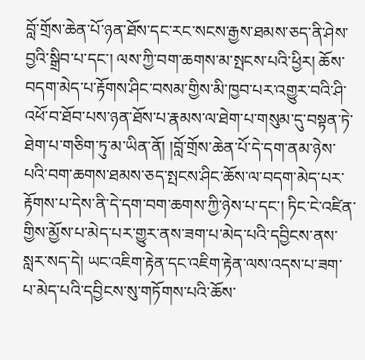བློ་གྲོས་ཆེན་པོ་ཉན་ཐོས་དང་རང་སངས་རྒྱས་ཐམས་ཅད་ནི་ཤེས་བྱའི་སྒྲིབ་པ་དང་། ལས་ཀྱི་བག་ཆགས་མ་སྤངས་པའི་ཕྱིར། ཆོས་བདག་མེད་པ་རྟོགས་ཤིང་བསམ་གྱིས་མི་ཁྱབ་པར་འགྱུར་བའི་ཤི་འཕོ་བ་ཐོབ་པས་ཉན་ཐོས་པ་རྣམས་ལ་ཐེག་པ་གསུམ་དུ་བསྟན་ཏེ་ཐེག་པ་གཅིག་ཏུ་མ་ཡིན་ནོ། །བློ་གྲོས་ཆེན་པོ་དེ་དག་ནམ་ཉེས་པའི་བག་ཆགས་ཐམས་ཅད་སྤངས་ཤིང་ཆོས་ལ་བདག་མེད་པར་རྟོགས་པ་དེས་ནི་དེ་དག་བག་ཆགས་ཀྱི་ཉེས་པ་དང་། ཏིང་ངེ་འཛིན་གྱིས་མྱོས་པ་མེད་པར་གྱུར་ནས་ཟག་པ་མེད་པའི་དབྱིངས་ནས་སླར་སད་དེ། ཡང་འཇིག་རྟེན་དང་འཇིག་རྟེན་ལས་འདས་པ་ཟག་པ་མེད་པའི་དབྱིངས་སུ་གཏོགས་པའི་ཆོས་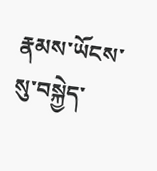རྣམས་ཡོངས་སུ་བསྐྱེད་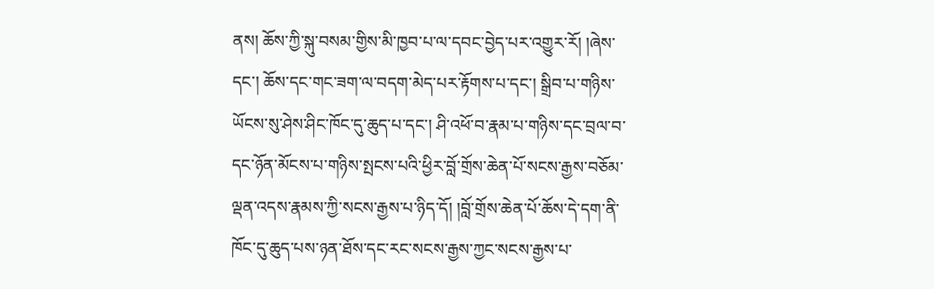ནས། ཆོས་ཀྱི་སྐུ་བསམ་གྱིས་མི་ཁྱབ་པ་ལ་དབང་བྱེད་པར་འགྱུར་རོ། །ཞེས་དང་། ཆོས་དང་གང་ཟག་ལ་བདག་མེད་པར་རྟོགས་པ་དང་། སྒྲིབ་པ་གཉིས་ཡོངས་སུ་ཤེས་ཤིང་ཁོང་དུ་ཆུད་པ་དང་། ཤི་འཕོ་བ་རྣམ་པ་གཉིས་དང་བྲལ་བ་དང་ཉོན་མོངས་པ་གཉིས་སྤངས་པའི་ཕྱིར་བློ་གྲོས་ཆེན་པོ་སངས་རྒྱས་བཅོམ་ལྡན་འདས་རྣམས་ཀྱི་སངས་རྒྱས་པ་ཉིད་དོ། །བློ་གྲོས་ཆེན་པོ་ཆོས་དེ་དག་ནི་ཁོང་དུ་ཆུད་པས་ཉན་ཐོས་དང་རང་སངས་རྒྱས་ཀྱང་སངས་རྒྱས་པ་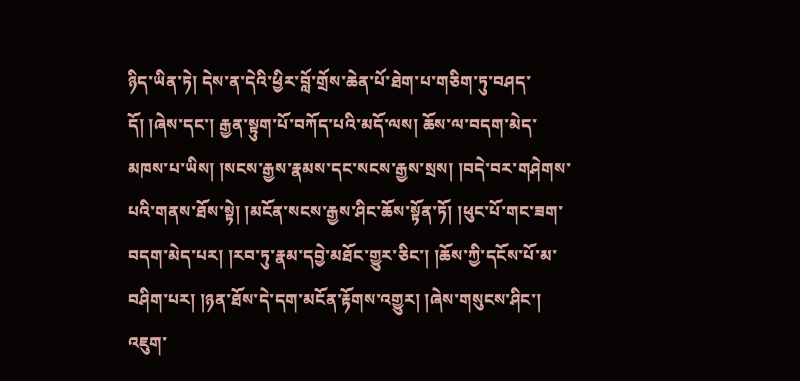ཉིད་ཡིན་ཏེ། དེས་ན་དེའི་ཕྱིར་བློ་གྲོས་ཆེན་པོ་ཐེག་པ་གཅིག་ཏུ་བཤད་དོ། །ཞེས་དང་། རྒྱན་སྟུག་པོ་བཀོད་པའི་མདོ་ལས། ཆོས་ལ་བདག་མེད་མཁས་པ་ཡིས། །སངས་རྒྱས་རྣམས་དང་སངས་རྒྱས་སྲས། །བདེ་བར་གཤེགས་པའི་གནས་ཐོས་སྟེ། །མངོན་སངས་རྒྱས་ཤིང་ཆོས་སྟོན་ཏོ། །ཕུང་པོ་གང་ཟག་བདག་མེད་པར། །རབ་ཏུ་རྣམ་དབྱེ་མཐོང་གྱུར་ཅིང་། །ཆོས་ཀྱི་དངོས་པོ་མ་བཤིག་པར། །ཉན་ཐོས་དེ་དག་མངོན་རྟོགས་འགྱུར། །ཞེས་གསུངས་ཤིང་། འཇུག་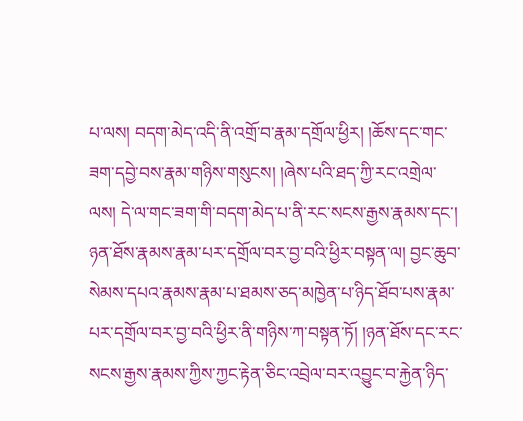པ་ལས། བདག་མེད་འདི་ནི་འགྲོ་བ་རྣམ་དགྲོལ་ཕྱིར། །ཆོས་དང་གང་ཟག་དབྱེ་བས་རྣམ་གཉིས་གསུངས། །ཞེས་པའི་ཐད་ཀྱི་རང་འགྲེལ་ལས། དེ་ལ་གང་ཟག་གི་བདག་མེད་པ་ནི་རང་སངས་རྒྱས་རྣམས་དང་། ཉན་ཐོས་རྣམས་རྣམ་པར་དགྲོལ་བར་བྱ་བའི་ཕྱིར་བསྟན་ལ། བྱང་ཆུབ་སེམས་དཔའ་རྣམས་རྣམ་པ་ཐམས་ཅད་མཁྱེན་པ་ཉིད་ཐོབ་པས་རྣམ་པར་དགྲོལ་བར་བྱ་བའི་ཕྱིར་ནི་གཉིས་ཀ་བསྟན་ཏོ། །ཉན་ཐོས་དང་རང་སངས་རྒྱས་རྣམས་ཀྱིས་ཀྱང་རྟེན་ཅིང་འབྲེལ་བར་འབྱུང་བ་རྐྱེན་ཉིད་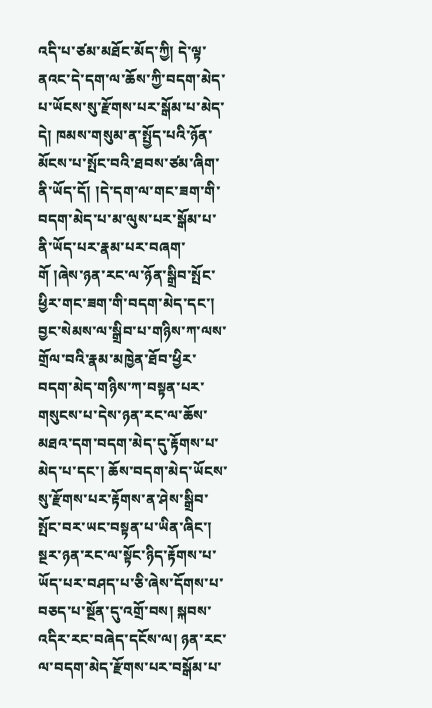འདི་པ་ཙམ་མཐོང་མོད་ཀྱི། དེ་ལྟ་ནའང་དེ་དག་ལ་ཆོས་ཀྱི་བདག་མེད་པ་ཡོངས་སུ་རྫོགས་པར་སྒོམ་པ་མེད་དེ། ཁམས་གསུམ་ན་སྤྱོད་པའི་ཉོན་མོངས་པ་སྤོང་བའི་ཐབས་ཙམ་ཞིག་ནི་ཡོད་དོ། །དེ་དག་ལ་གང་ཟག་གི་བདག་མེད་པ་མ་ལུས་པར་སྒོམ་པ་ནི་ཡོད་པར་རྣམ་པར་བཞག་གོ །ཞེས་ཉན་རང་ལ་ཉོན་སྒྲིབ་སྤོང་ཕྱིར་གང་ཟག་གི་བདག་མེད་དང་། བྱང་སེམས་ལ་སྒྲིབ་པ་གཉིས་ཀ་ལས་གྲོལ་བའི་རྣམ་མཁྱེན་ཐོབ་ཕྱིར་བདག་མེད་གཉིས་ཀ་བསྟན་པར་གསུངས་པ་དེས་ཉན་རང་ལ་ཆོས་མཐའ་དག་བདག་མེད་དུ་རྟོགས་པ་མེད་པ་དང་། ཆོས་བདག་མེད་ཡོངས་སུ་རྫོགས་པར་རྟོགས་ན་ཤེས་སྒྲིབ་སྤོང་བར་ཡང་བསྟན་པ་ཡིན་ཞིང་། སྔར་ཉན་རང་ལ་སྟོང་ཉིད་རྟོགས་པ་ཡོད་པར་བཤད་པ་ཅི་ཞེས་དོགས་པ་བཅད་པ་སྔོན་དུ་འགྲོ་བས། སྐབས་འདིར་རང་བཞེད་དངོས་ལ། ཉན་རང་ལ་བདག་མེད་རྫོགས་པར་བསྒོམ་པ་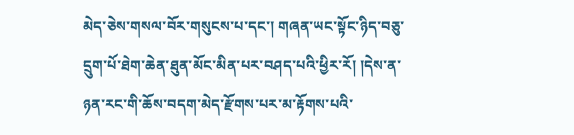མེད་ཅེས་གསལ་བོར་གསུངས་པ་དང་། གཞན་ཡང་སྟོང་ཉིད་བཅུ་དྲུག་པོ་ཐེག་ཆེན་ཐུན་མོང་མིན་པར་བཤད་པའི་ཕྱིར་རོ། །དེས་ན་ཉན་རང་གི་ཆོས་བདག་མེད་རྫོགས་པར་མ་རྟོགས་པའི་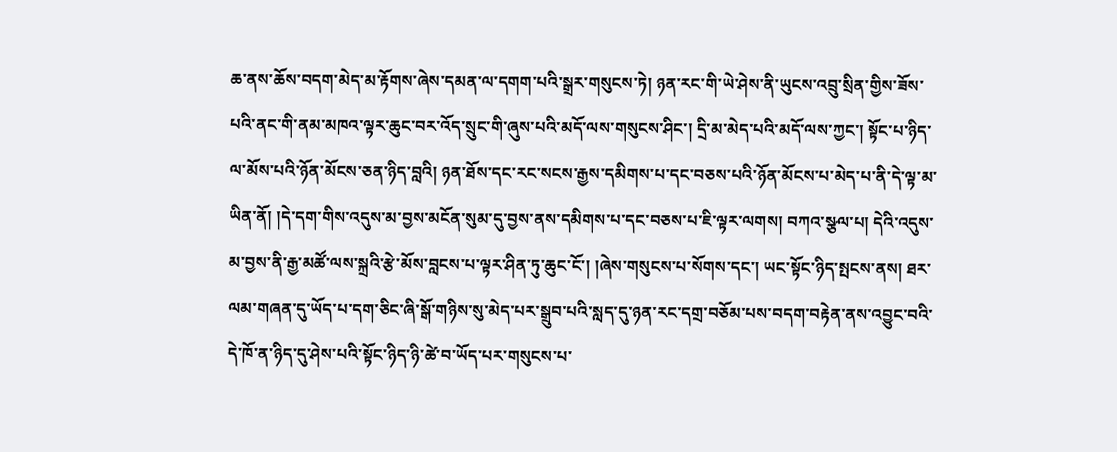ཆ་ནས་ཆོས་བདག་མེད་མ་རྟོགས་ཞེས་དམན་ལ་དགག་པའི་སྒྲར་གསུངས་ཏེ། ཉན་རང་གི་ཡེ་ཤེས་ནི་ཡུངས་འབྲུ་སྲིན་གྱིས་ཟོས་པའི་ནང་གི་ནམ་མཁའ་ལྟར་ཆུང་བར་འོད་སྲུང་གི་ཞུས་པའི་མདོ་ལས་གསུངས་ཤིང་། དྲི་མ་མེད་པའི་མདོ་ལས་ཀྱང་། སྟོང་པ་ཉིད་ལ་མོས་པའི་ཉོན་མོངས་ཅན་ཉིད་བླའི། ཉན་ཐོས་དང་རང་སངས་རྒྱས་དམིགས་པ་དང་བཅས་པའི་ཉོན་མོངས་པ་མེད་པ་ནི་དེ་ལྟ་མ་ཡིན་ནོ། །དེ་དག་གིས་འདུས་མ་བྱས་མངོན་སུམ་དུ་བྱས་ནས་དམིགས་པ་དང་བཅས་པ་ཇི་ལྟར་ལགས། བཀའ་སྩལ་པ། དེའི་འདུས་མ་བྱས་ནི་རྒྱ་མཚོ་ལས་སྐྲའི་རྩེ་མོས་བླངས་པ་ལྟར་ཤིན་ཏུ་ཆུང་ངོ་། །ཞེས་གསུངས་པ་སོགས་དང་། ཡང་སྟོང་ཉིད་སྤངས་ནས། ཐར་ལམ་གཞན་དུ་ཡོད་པ་དག་ཅིང་ཞི་སྒོ་གཉིས་སུ་མེད་པར་སྒྲུབ་པའི་སླད་དུ་ཉན་རང་དགྲ་བཅོམ་པས་བདག་བརྟེན་ནས་འབྱུང་བའི་དེ་ཁོ་ན་ཉིད་དུ་ཤེས་པའི་སྟོང་ཉིད་ཉི་ཚེ་བ་ཡོད་པར་གསུངས་པ་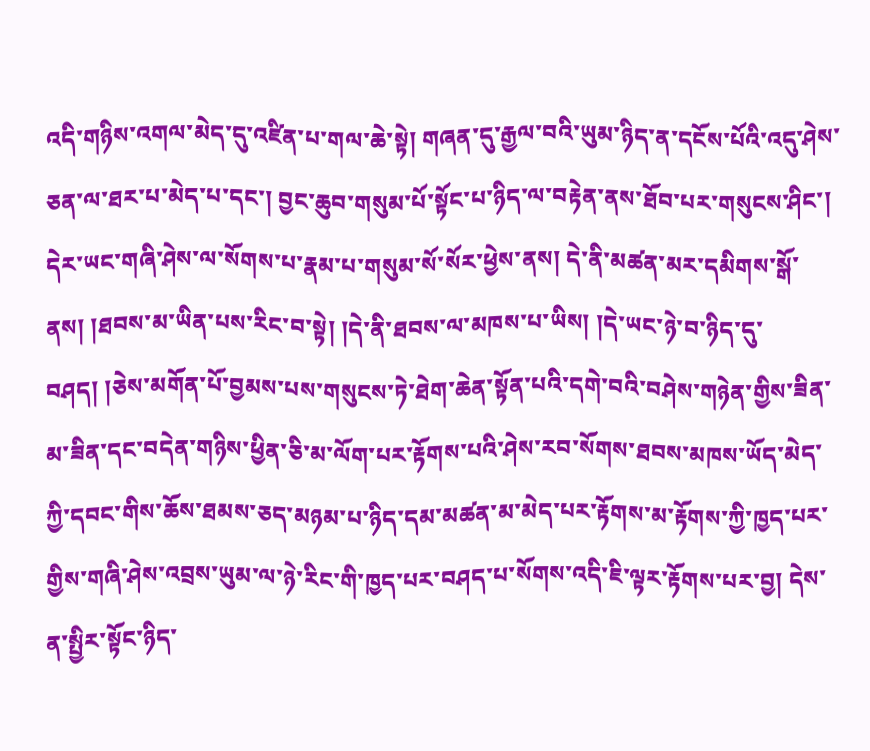འདི་གཉིས་འགལ་མེད་དུ་འཛིན་པ་གལ་ཆེ་སྟེ། གཞན་དུ་རྒྱལ་བའི་ཡུམ་ཉིད་ན་དངོས་པོའི་འདུ་ཤེས་ཅན་ལ་ཐར་པ་མེད་པ་དང་། བྱང་ཆུབ་གསུམ་པོ་སྟོང་པ་ཉིད་ལ་བརྟེན་ནས་ཐོབ་པར་གསུངས་ཤིང་། དེར་ཡང་གཞི་ཤེས་ལ་སོགས་པ་རྣམ་པ་གསུམ་སོ་སོར་ཕྱེས་ནས། དེ་ནི་མཚན་མར་དམིགས་སྒོ་ནས། །ཐབས་མ་ཡིན་པས་རིང་བ་སྟེ། །དེ་ནི་ཐབས་ལ་མཁས་པ་ཡིས། །དེ་ཡང་ཉེ་བ་ཉིད་དུ་བཤད། །ཅེས་མགོན་པོ་བྱམས་པས་གསུངས་ཏེ་ཐེག་ཆེན་སྟོན་པའི་དགེ་བའི་བཤེས་གཉེན་གྱིས་ཟིན་མ་ཟིན་དང་བདེན་གཉིས་ཕྱིན་ཅི་མ་ལོག་པར་རྟོགས་པའི་ཤེས་རབ་སོགས་ཐབས་མཁས་ཡོད་མེད་ཀྱི་དབང་གིས་ཆོས་ཐམས་ཅད་མཉམ་པ་ཉིད་དམ་མཚན་མ་མེད་པར་རྟོགས་མ་རྟོགས་ཀྱི་ཁྱད་པར་གྱིས་གཞི་ཤེས་འབྲས་ཡུམ་ལ་ཉེ་རིང་གི་ཁྱད་པར་བཤད་པ་སོགས་འདི་ཇི་ལྟར་རྟོགས་པར་བྱ། དེས་ན་སྤྱིར་སྟོང་ཉིད་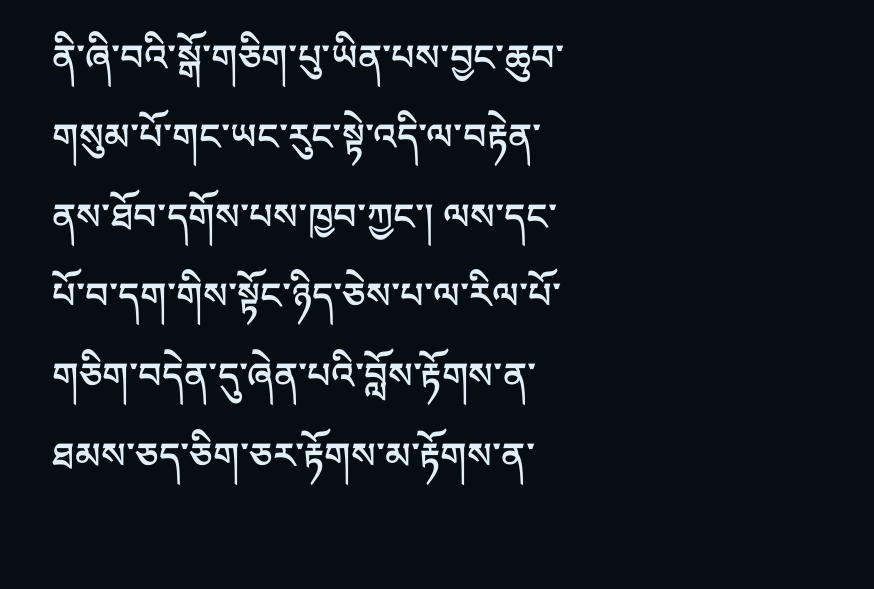ནི་ཞི་བའི་སྒོ་གཅིག་པུ་ཡིན་པས་བྱང་ཆུབ་གསུམ་པོ་གང་ཡང་རུང་སྟེ་འདི་ལ་བརྟེན་ནས་ཐོབ་དགོས་པས་ཁྱབ་ཀྱང་། ལས་དང་པོ་བ་དག་གིས་སྟོང་ཉིད་ཅེས་པ་ལ་རིལ་པོ་གཅིག་བདེན་དུ་ཞེན་པའི་བློས་རྟོགས་ན་ཐམས་ཅད་ཅིག་ཅར་རྟོགས་མ་རྟོགས་ན་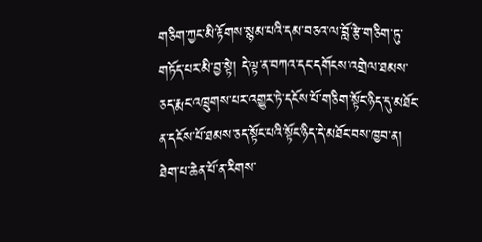གཅིག་ཀྱང་མི་རྟོགས་སྙམ་པའི་དམ་བཅའ་ལ་བློ་རྩེ་གཅིག་ཏུ་གཏོད་པར་མི་བྱ་སྟེ། དེ་ལྟ་ན་བཀའ་དང་དགོངས་འགྲེལ་ཐམས་ཅད་རྨང་འཁྲུགས་པར་འགྱུར་ཏེ་དངོས་པོ་གཅིག་སྟོང་ཉིད་དུ་མཐོང་ན་དངོས་པོ་ཐམས་ཅད་སྟོང་པའི་སྟོང་ཉིད་དེ་མཐོང་བས་ཁྱབ་ན། ཐེག་པ་ཆེན་པོ་ན་རིགས་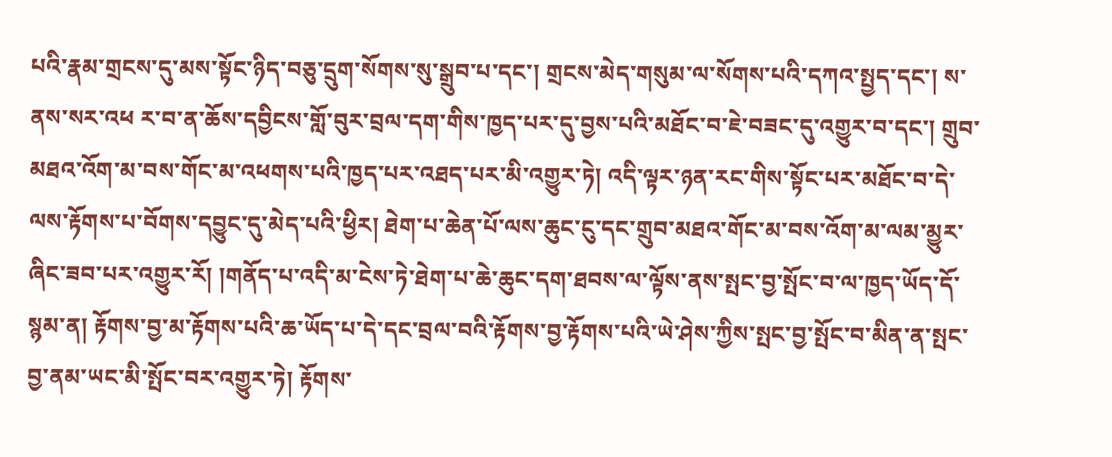པའི་རྣམ་གྲངས་དུ་མས་སྟོང་ཉིད་བཅུ་དྲུག་སོགས་སུ་སྒྲུབ་པ་དང་། གྲངས་མེད་གསུམ་ལ་སོགས་པའི་དཀའ་སྤྱད་དང་། ས་ནས་སར་འཕ ར་བ་ན་ཆོས་དབྱིངས་གློ་བུར་བྲལ་དག་གིས་ཁྱད་པར་དུ་བྱས་པའི་མཐོང་བ་ཇེ་བཟང་དུ་འགྱུར་བ་དང་། གྲུབ་མཐའ་འོག་མ་བས་གོང་མ་འཕགས་པའི་ཁྱད་པར་འཐད་པར་མི་འགྱུར་ཏེ། འདི་ལྟར་ཉན་རང་གིས་སྟོང་པར་མཐོང་བ་དེ་ལས་རྟོགས་པ་བོགས་དབྱུང་དུ་མེད་པའི་ཕྱིར། ཐེག་པ་ཆེན་པོ་ལས་ཆུང་ངུ་དང་གྲུབ་མཐའ་གོང་མ་བས་འོག་མ་ལམ་མྱུར་ཞིང་ཟབ་པར་འགྱུར་རོ། །གནོད་པ་འདི་མ་ངེས་ཏེ་ཐེག་པ་ཆེ་ཆུང་དག་ཐབས་ལ་ལྟོས་ནས་སྤང་བྱ་སྤོང་བ་ལ་ཁྱད་ཡོད་དོ་སྙམ་ན། རྟོགས་བྱ་མ་རྟོགས་པའི་ཆ་ཡོད་པ་དེ་དང་བྲལ་བའི་རྟོགས་བྱ་རྟོགས་པའི་ཡེ་ཤེས་ཀྱིས་སྤང་བྱ་སྤོང་བ་མིན་ན་སྤང་བྱ་ནམ་ཡང་མི་སྤོང་བར་འགྱུར་ཏེ། རྟོགས་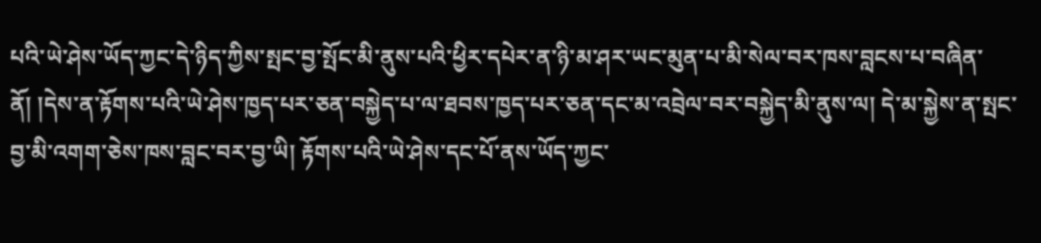པའི་ཡེ་ཤེས་ཡོད་ཀྱང་དེ་ཉིད་ཀྱིས་སྤང་བྱ་སྤོང་མི་ནུས་པའི་ཕྱིར་དཔེར་ན་ཉི་མ་ཤར་ཡང་མུན་པ་མི་སེལ་བར་ཁས་བླངས་པ་བཞིན་ནོ། །དེས་ན་རྟོགས་པའི་ཡེ་ཤེས་ཁྱད་པར་ཅན་བསྐྱེད་པ་ལ་ཐབས་ཁྱད་པར་ཅན་དང་མ་འབྲེལ་བར་བསྐྱེད་མི་ནུས་ལ། དེ་མ་སྐྱེས་ན་སྤང་བྱ་མི་འགག་ཅེས་ཁས་བླང་བར་བྱ་ཡི། རྟོགས་པའི་ཡེ་ཤེས་དང་པོ་ནས་ཡོད་ཀྱང་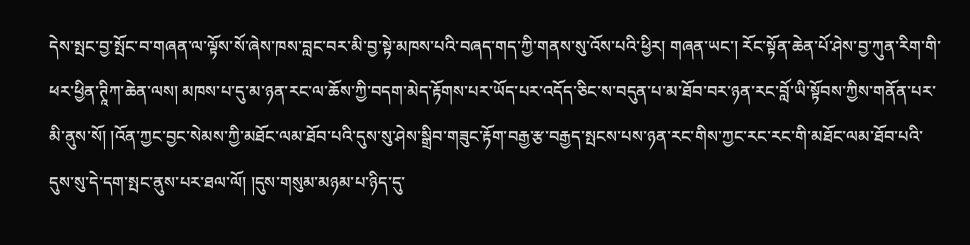དེས་སྤང་བྱ་སྤོང་བ་གཞན་ལ་ལྟོས་སོ་ཞེས་ཁས་བླང་བར་མི་བྱ་སྟེ་མཁས་པའི་བཞད་གད་ཀྱི་གནས་སུ་འོས་པའི་ཕྱིར། གཞན་ཡང་། རོང་སྟོན་ཆེན་པོ་ཤེས་བྱ་ཀུན་རིག་གི་ཕར་ཕྱིན་ཊཱིཀ་ཆེན་ལས། མཁས་པ་དུ་མ་ཉན་རང་ལ་ཆོས་ཀྱི་བདག་མེད་རྟོགས་པར་ཡོད་པར་འདོད་ཅིང་ས་བདུན་པ་མ་ཐོབ་བར་ཉན་རང་བློ་ཡི་སྟོབས་ཀྱིས་གནོན་པར་མི་ནུས་སོ། །འོན་ཀྱང་བྱང་སེམས་ཀྱི་མཐོང་ལམ་ཐོབ་པའི་དུས་སུ་ཤེས་སྒྲིབ་གཟུང་རྟོག་བརྒྱ་རྩ་བརྒྱད་སྤངས་པས་ཉན་རང་གིས་ཀྱང་རང་རང་གི་མཐོང་ལམ་ཐོབ་པའི་དུས་སུ་དེ་དག་སྤང་ནུས་པར་ཐལ་ལོ། །དུས་གསུམ་མཉམ་པ་ཉིད་དུ་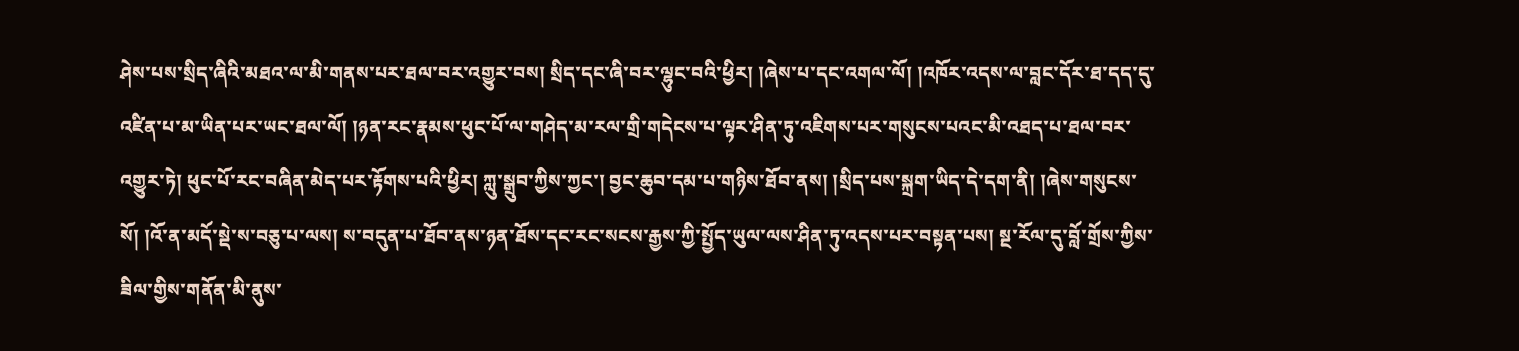ཤེས་པས་སྲིད་ཞིའི་མཐའ་ལ་མི་གནས་པར་ཐལ་བར་འགྱུར་བས། སྲིད་དང་ཞི་བར་ལྷུང་བའི་ཕྱིར། །ཞེས་པ་དང་འགལ་ལོ། །འཁོར་འདས་ལ་བླང་དོར་ཐ་དད་དུ་འཛིན་པ་མ་ཡིན་པར་ཡང་ཐལ་ལོ། །ཉན་རང་རྣམས་ཕུང་པོ་ལ་གཤེད་མ་རལ་གྲི་གདེངས་པ་ལྟར་ཤིན་ཏུ་འཇིགས་པར་གསུངས་པའང་མི་འཐད་པ་ཐལ་བར་འགྱུར་ཏེ། ཕུང་པོ་རང་བཞིན་མེད་པར་རྟོགས་པའི་ཕྱིར། ཀླུ་སྒྲུབ་ཀྱིས་ཀྱང་། བྱང་ཆུབ་དམ་པ་གཉིས་ཐོབ་ནས། །སྲིད་པས་སྐྲག་ཡིད་དེ་དག་ནི། །ཞེས་གསུངས་སོ། །འོ་ན་མདོ་སྡེ་ས་བཅུ་པ་ལས། ས་བདུན་པ་ཐོབ་ནས་ཉན་ཐོས་དང་རང་སངས་རྒྱས་ཀྱི་སྤྱོད་ཡུལ་ལས་ཤིན་ཏུ་འདས་པར་བསྟན་པས། སྔ་རོལ་དུ་བློ་གྲོས་ཀྱིས་ཟིལ་གྱིས་གནོན་མི་ནུས་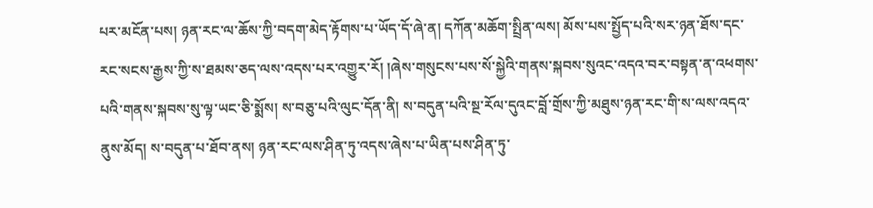པར་མངོན་པས། ཉན་རང་ལ་ཆོས་ཀྱི་བདག་མེད་རྟོགས་པ་ཡོད་དོ་ཞེ་ན། དཀོན་མཆོག་སྤྲིན་ལས། མོས་པས་སྤྱོད་པའི་སར་ཉན་ཐོས་དང་རང་སངས་རྒྱས་ཀྱི་ས་ཐམས་ཅད་ལས་འདས་པར་འགྱུར་རོ། །ཞེས་གསུངས་པས་སོ་སྐྱེའི་གནས་སྐབས་སུའང་འདའ་བར་བསྟན་ན་འཕགས་པའི་གནས་སྐབས་སུ་ལྟ་ཡང་ཅི་སྨོས། ས་བཅུ་པའི་ལུང་དོན་ནི། ས་བདུན་པའི་སྔ་རོལ་དུའང་བློ་གྲོས་ཀྱི་མཐུས་ཉན་རང་གི་ས་ལས་འདའ་ནུས་མོད། ས་བདུན་པ་ཐོབ་ནས། ཉན་རང་ལས་ཤིན་ཏུ་འདས་ཞེས་པ་ཡིན་པས་ཤིན་ཏུ་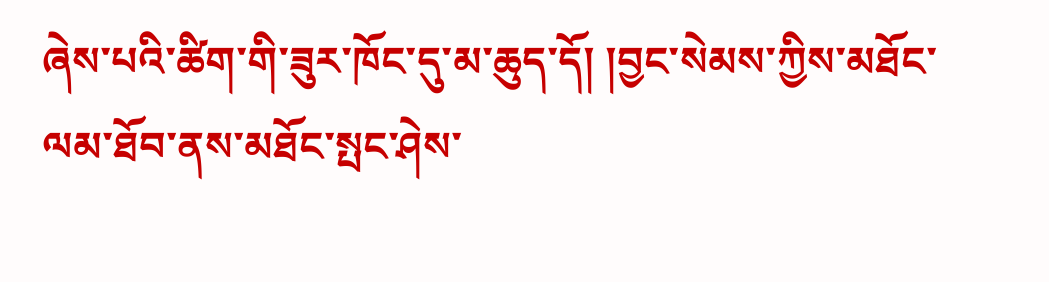ཞེས་པའི་ཚིག་གི་ཟུར་ཁོང་དུ་མ་ཆུད་དོ། །བྱང་སེམས་ཀྱིས་མཐོང་ལམ་ཐོབ་ནས་མཐོང་སྤང་ཤེས་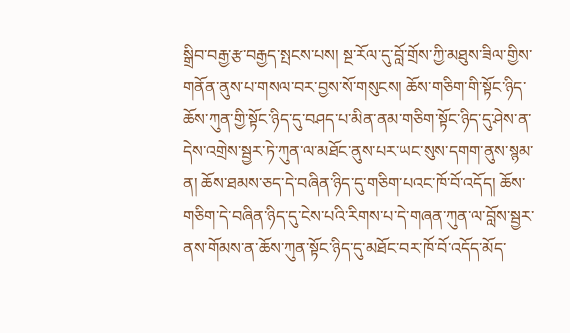སྒྲིབ་བརྒྱ་རྩ་བརྒྱད་སྤངས་པས། སྔ་རོལ་དུ་བློ་གྲོས་ཀྱི་མཐུས་ཟིལ་གྱིས་གནོན་ནུས་པ་གསལ་བར་བྱས་སོ་གསུངས། ཆོས་གཅིག་གི་སྟོང་ཉིད་ཆོས་ཀུན་གྱི་སྟོང་ཉིད་དུ་བཤད་པ་མིན་ནམ་གཅིག་སྟོང་ཉིད་དུ་ཤེས་ན་དེས་འགྲེས་སྦྱར་ཏེ་ཀུན་ལ་མཐོང་ནུས་པར་ཡང་སུས་དགག་ནུས་སྙམ་ན། ཆོས་ཐམས་ཅད་དེ་བཞིན་ཉིད་དུ་གཅིག་པའང་ཁོ་བོ་འདོད། ཆོས་གཅིག་དེ་བཞིན་ཉིད་དུ་ངེས་པའི་རིགས་པ་དེ་གཞན་ཀུན་ལ་བློས་སྦྱར་ནས་གོམས་ན་ཆོས་ཀུན་སྟོང་ཉིད་དུ་མཐོང་བར་ཁོ་བོ་འདོད་མོད་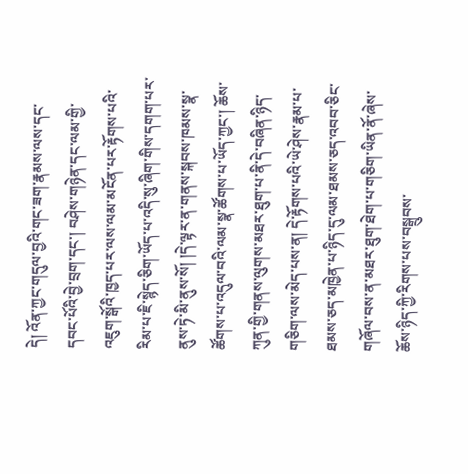དེ། འོན་ཀྱང་གདུལ་བྱའི་གང་ཟག་རྣམས་ལས་དང་དབང་པོའི་བྱེ་བྲག་དང་། བཤེས་གཉེན་དང་ལམ་གྱི་འཇུག་སྒོའི་ཁྱད་པར་ལས་ལམ་མངོན་པར་རྟོགས་པའི་རིམ་པ་ཇི་སྙེད་ཅིག་ཡོད་པ་འདི་སུ་ཞིག་གིས་དགག་པར་ནུས་ཏེ་མི་ནུས་སོ། །དེ་ལྟར་ན་གནས་སྐབས་ཁམས་སྣ་ཚོགས་པ་འདུལ་བའི་ལམ་སྣ་ཚོགས་པ་ཡོད་ཀྱང་། ཆོས་ཀུན་གྱི་གནས་ལུགས་མཐར་ཐུག་པ་ནི་དེ་བཞིན་ཉིད་གཅིག་ལས་མེད་པས་ན། དེ་རྟོགས་པའི་ཡེ་ཤེས་རྣམ་པ་ཐམས་ཅད་མཁྱེན་པ་ཉིད་དུ་ལམ་ཐམས་ཅད་འབབ་ཅིང་གཞོལ་བས་ན་མཐར་ཐུག་ཐེག་པ་གཅིག་ཡིན་ནོ་ཞེས་ཆོས་ཉིད་ཀྱི་རིགས་པས་བསྒྲུབས་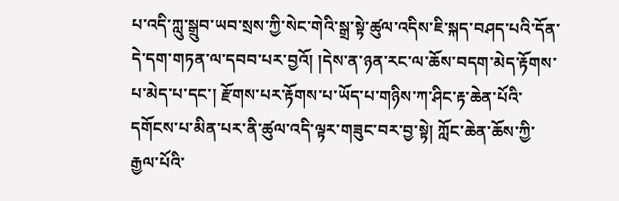པ་འདི་ཀླུ་སྒྲུབ་ཡབ་སྲས་ཀྱི་སེང་གེའི་སྒྲ་སྟེ་ཚུལ་འདིས་ཇི་སྐད་བཤད་པའི་དོན་དེ་དག་གཏན་ལ་དབབ་པར་བྱའོ། །དེས་ན་ཉན་རང་ལ་ཆོས་བདག་མེད་རྟོགས་པ་མེད་པ་དང་། རྫོགས་པར་རྟོགས་པ་ཡོད་པ་གཉིས་ཀ་ཤིང་རྟ་ཆེན་པོའི་དགོངས་པ་མིན་པར་ནི་ཚུལ་འདི་ལྟར་གཟུང་བར་བྱ་སྟེ། ཀློང་ཆེན་ཆོས་ཀྱི་རྒྱལ་པོའི་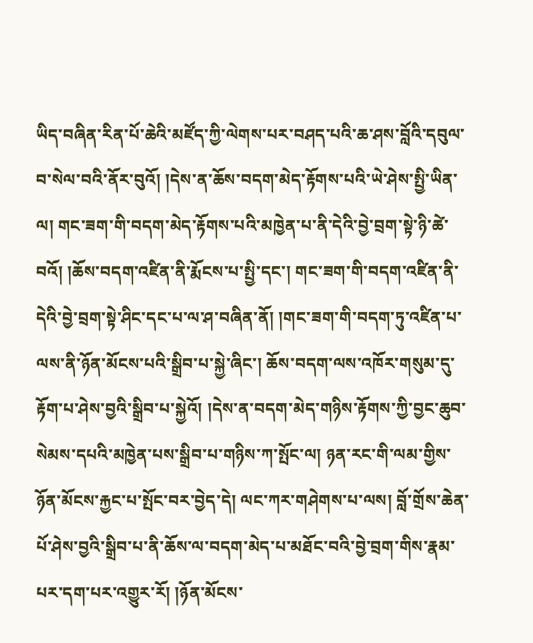ཡིད་བཞིན་རིན་པོ་ཆེའི་མཛོད་ཀྱི་ལེགས་པར་བཤད་པའི་ཆ་ཤས་བློའི་དབུལ་བ་སེལ་བའི་ནོར་བུའོ། །དེས་ན་ཆོས་བདག་མེད་རྟོགས་པའི་ཡེ་ཤེས་སྤྱི་ཡིན་ལ། གང་ཟག་གི་བདག་མེད་རྟོགས་པའི་མཁྱེན་པ་ནི་དེའི་བྱེ་བྲག་སྟེ་ཉི་ཚེ་བའོ། །ཆོས་བདག་འཛིན་ནི་རྨོངས་པ་སྤྱི་དང་། གང་ཟག་གི་བདག་འཛིན་ནི་དེའི་བྱེ་བྲག་སྟེ་ཤིང་དང་པ་ལ་ཤ་བཞིན་ནོ། །གང་ཟག་གི་བདག་ཏུ་འཛིན་པ་ལས་ནི་ཉོན་མོངས་པའི་སྒྲིབ་པ་སྐྱེ་ཞིང་། ཆོས་བདག་ལས་འཁོར་གསུམ་དུ་རྟོག་པ་ཤེས་བྱའི་སྒྲིབ་པ་སྐྱེའོ། །དེས་ན་བདག་མེད་གཉིས་རྟོགས་ཀྱི་བྱང་ཆུབ་སེམས་དཔའི་མཁྱེན་པས་སྒྲིབ་པ་གཉིས་ཀ་སྤོང་ལ། ཉན་རང་གི་ལམ་གྱིས་ཉོན་མོངས་རྐྱང་པ་སྤོང་བར་བྱེད་དེ། ལང་ཀར་གཤེགས་པ་ལས། བློ་གྲོས་ཆེན་པོ་ཤེས་བྱའི་སྒྲིབ་པ་ནི་ཆོས་ལ་བདག་མེད་པ་མཐོང་བའི་བྱེ་བྲག་གིས་རྣམ་པར་དག་པར་འགྱུར་རོ། །ཉོན་མོངས་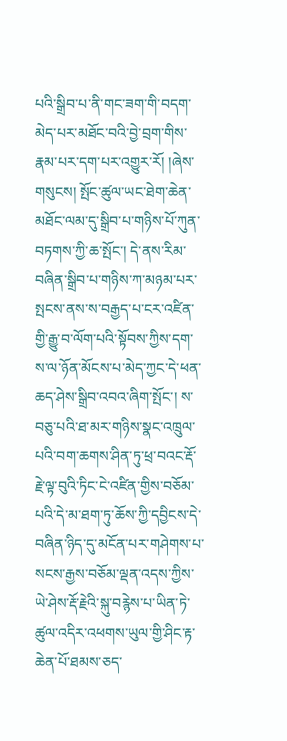པའི་སྒྲིབ་པ་ནི་གང་ཟག་གི་བདག་མེད་པར་མཐོང་བའི་བྱེ་བྲག་གིས་རྣམ་པར་དག་པར་འགྱུར་རོ། །ཞེས་གསུངས། སྤོང་ཚུལ་ཡང་ཐེག་ཆེན་མཐོང་ལམ་དུ་སྒྲིབ་པ་གཉིས་པོ་ཀུན་བཏགས་ཀྱི་ཆ་སྤོང་། དེ་ནས་རིམ་བཞིན་སྒྲིབ་པ་གཉིས་ཀ་མཉམ་པར་སྤངས་ནས་ས་བརྒྱད་པ་ངར་འཛིན་གྱི་རྒྱུ་བ་ལོག་པའི་སྟོབས་ཀྱིས་དག་ས་ལ་ཉོན་མོངས་པ་མེད་ཀྱང་དེ་ཕན་ཆད་ཤེས་སྒྲིབ་འབའ་ཞིག་སྤོང་། ས་བཅུ་པའི་ཐ་མར་གཉིས་སྣང་འཁྲུལ་པའི་བག་ཆགས་ཤིན་ཏུ་ཕྲ་བའང་རྡོ་རྗེ་ལྟ་བུའི་ཏིང་ངེ་འཛིན་གྱིས་བཅོམ་པའི་དེ་མ་ཐག་ཏུ་ཆོས་ཀྱི་དབྱིངས་དེ་བཞིན་ཉིད་དུ་མངོན་པར་གཤེགས་པ་སངས་རྒྱས་བཅོམ་ལྡན་འདས་ཀྱིས་ཡེ་ཤེས་རྡོ་རྗེའི་སྐུ་བརྙེས་པ་ཡིན་ཏེ་ཚུལ་འདིར་འཕགས་ཡུལ་གྱི་ཤིང་རྟ་ཆེན་པོ་ཐམས་ཅད་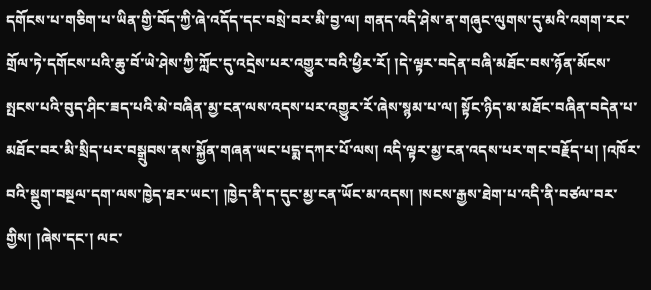དགོངས་པ་གཅིག་པ་ཡིན་གྱི་བོད་ཀྱི་ཞེ་འདོད་དང་བསྲེ་བར་མི་བྱ་ལ། གནད་འདི་ཤེས་ན་གཞུང་ལུགས་དུ་མའི་འགག་རང་གྲོལ་ཏེ་དགོངས་པའི་ཆུ་བོ་ཡེ་ཤེས་ཀྱི་ཀློང་དུ་འདྲེས་པར་འགྱུར་བའི་ཕྱིར་རོ། །དེ་ལྟར་བདེན་བཞི་མཐོང་བས་ཉོན་མོངས་སྤངས་པའི་བུད་ཤིང་ཟད་པའི་མེ་བཞིན་མྱ་ངན་ལས་འདས་པར་འགྱུར་རོ་ཞེས་སྙམ་པ་ལ། སྟོང་ཉིད་མ་མཐོང་བཞིན་བདེན་པ་མཐོང་བར་མི་སྲིད་པར་བསྒྲུབས་ནས་སྐྱོན་གཞན་ཡང་པདྨ་དཀར་པོ་ལས། འདི་ལྟར་མྱ་ངན་འདས་པར་གང་བརྗོད་པ། །འཁོར་བའི་སྡུག་བསྔལ་དག་ལས་ཁྱེད་ཐར་ཡང་། །ཁྱེད་ནི་ད་དུང་མྱ་ངན་ཡོང་མ་འདས། །སངས་རྒྱས་ཐེག་པ་འདི་ནི་བཙལ་བར་གྱིས། །ཞེས་དང་། ལང་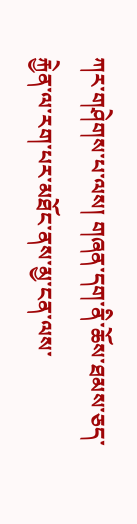ཀར་གཤེགས་པ་ལས། གཞན་དག་ནི་ཆོས་ཐམས་ཅད་རྐྱེན་ལ་རག་པར་མཐོང་ནས་མྱ་ངན་ལས་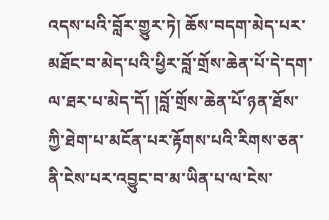འདས་པའི་བློར་གྱུར་ཏེ། ཆོས་བདག་མེད་པར་མཐོང་བ་མེད་པའི་ཕྱིར་བློ་གྲོས་ཆེན་པོ་དེ་དག་ལ་ཐར་པ་མེད་དོ། །བློ་གྲོས་ཆེན་པོ་ཉན་ཐོས་ཀྱི་ཐེག་པ་མངོན་པར་རྟོགས་པའི་རིགས་ཅན་ནི་ངེས་པར་འབྱུང་བ་མ་ཡིན་པ་ལ་ངེས་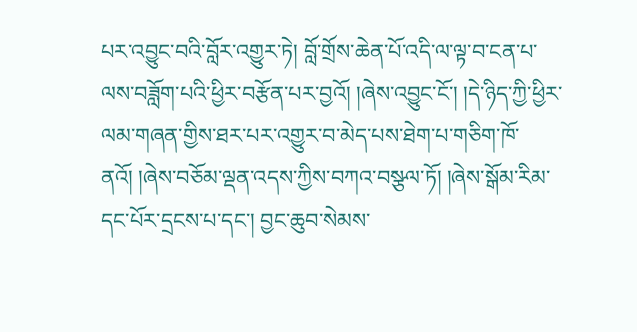པར་འབྱུང་བའི་བློར་འགྱུར་ཏེ། བློ་གྲོས་ཆེན་པོ་འདི་ལ་ལྟ་བ་ངན་པ་ལས་བཟློག་པའི་ཕྱིར་བརྩོན་པར་བྱའོ། །ཞེས་འབྱུང་ངོ་། །དེ་ཉིད་ཀྱི་ཕྱིར་ལམ་གཞན་གྱིས་ཐར་པར་འགྱུར་བ་མེད་པས་ཐེག་པ་གཅིག་ཁོ་ནའོ། །ཞེས་བཅོམ་ལྡན་འདས་ཀྱིས་བཀའ་བསྩལ་ཏོ། །ཞེས་སྒོམ་རིམ་དང་པོར་དྲངས་པ་དང་། བྱང་ཆུབ་སེམས་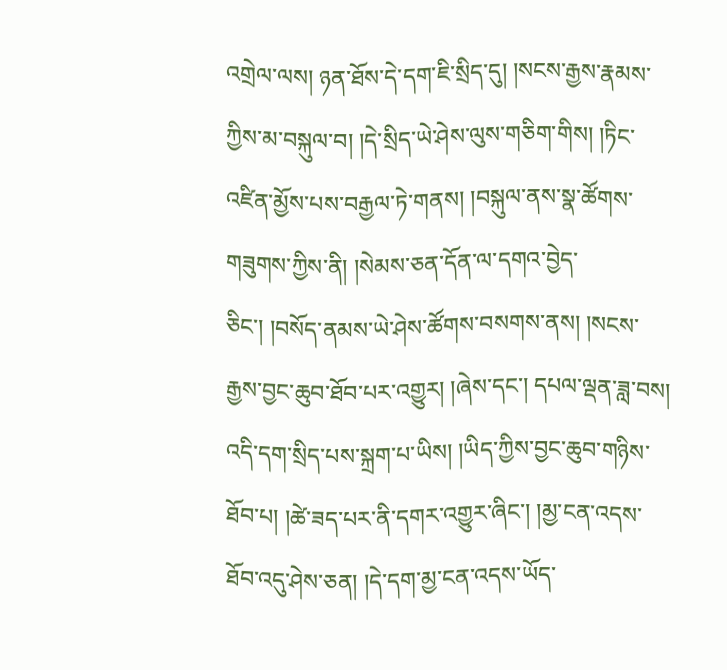འགྲེལ་ལས། ཉན་ཐོས་དེ་དག་ཇི་སྲིད་དུ། །སངས་རྒྱས་རྣམས་ཀྱིས་མ་བསྐུལ་བ། །དེ་སྲིད་ཡེ་ཤེས་ལུས་གཅིག་གིས། །ཏིང་འཛིན་མྱོས་པས་བརྒྱལ་ཏེ་གནས། །བསྐུལ་ནས་སྣ་ཚོགས་གཟུགས་ཀྱིས་ནི། །སེམས་ཅན་དོན་ལ་དགའ་བྱེད་ཅིང་། །བསོད་ནམས་ཡེ་ཤེས་ཚོགས་བསགས་ནས། །སངས་རྒྱས་བྱང་ཆུབ་ཐོབ་པར་འགྱུར། །ཞེས་དང་། དཔལ་ལྡན་ཟླ་བས། འདི་དག་སྲིད་པས་སྐྲག་པ་ཡིས། །ཡིད་ཀྱིས་བྱང་ཆུབ་གཉིས་ཐོབ་པ། །ཚེ་ཟད་པར་ནི་དགར་འགྱུར་ཞིང་། །མྱ་ངན་འདས་ཐོབ་འདུ་ཤེས་ཅན། །དེ་དག་མྱ་ངན་འདས་ཡོད་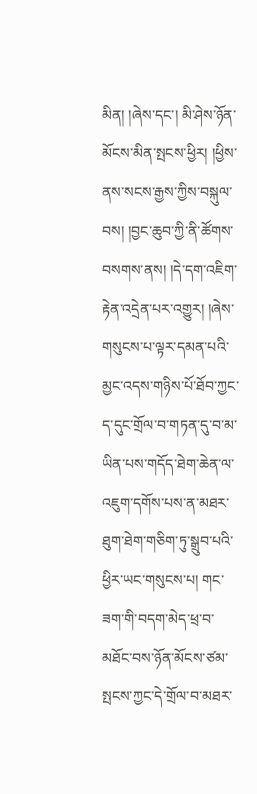མིན། །ཞེས་དང་། མི་ཤེས་ཉོན་མོངས་མིན་སྤངས་ཕྱིར། །ཕྱིས་ནས་སངས་རྒྱས་ཀྱིས་བསྐུལ་བས། །བྱང་ཆུབ་ཀྱི་ནི་ཚོགས་བསགས་ནས། །དེ་དག་འཇིག་རྟེན་འདྲེན་པར་འགྱུར། །ཞེས་གསུངས་པ་ལྟར་དམན་པའི་མྱང་འདས་གཉིས་པོ་ཐོབ་ཀྱང་ད་དུང་གྲོལ་བ་གཏན་དུ་བ་མ་ཡིན་པས་གདོད་ཐེག་ཆེན་ལ་འཇུག་དགོས་པས་ན་མཐར་ཐུག་ཐེག་གཅིག་ཏུ་སྒྲུབ་པའི་ཕྱིར་ཡང་གསུངས་པ། གང་ཟག་གི་བདག་མེད་ཕྲ་བ་མཐོང་བས་ཉོན་མོངས་ཙམ་སྤངས་ཀྱང་དེ་གྲོལ་བ་མཐར་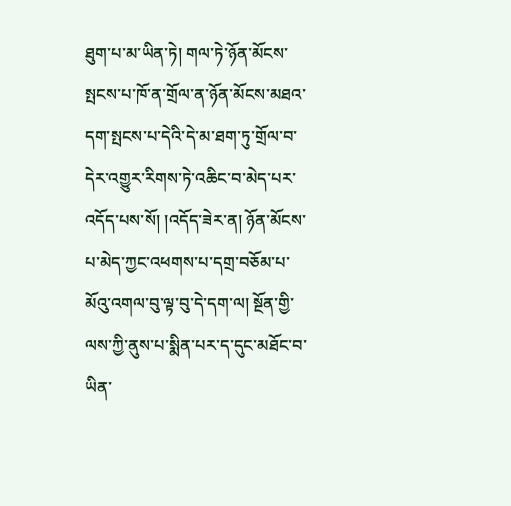ཐུག་པ་མ་ཡིན་ཏེ། གལ་ཏེ་ཉོན་མོངས་སྤངས་པ་ཁོ་ན་གྲོལ་ན་ཉོན་མོངས་མཐའ་དག་སྤངས་པ་དེའི་དེ་མ་ཐག་ཏུ་གྲོལ་བ་དེར་འགྱུར་རིགས་ཏེ་འཆིང་བ་མེད་པར་འདོད་པས་སོ། །འདོད་ཟེར་ན། ཉོན་མོངས་པ་མེད་ཀྱང་འཕགས་པ་དགྲ་བཅོམ་པ་མོའུ་འགལ་བུ་ལྟ་བུ་དེ་དག་ལ། སྔོན་གྱི་ལས་ཀྱི་ནུས་པ་སྨིན་པར་ད་དུང་མཐོང་བ་ཡིན་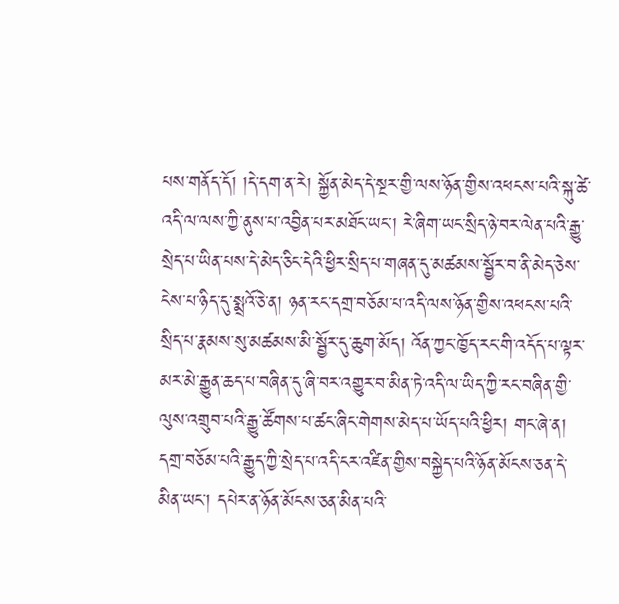པས་གནོད་དོ། །དེ་དག་ན་རེ། སྐྱོན་མེད་དེ་སྔར་གྱི་ལས་ཉོན་གྱིས་འཕངས་པའི་སྐུ་ཚེ་འདི་ལ་ལས་ཀྱི་ནུས་པ་འབྱིན་པར་མཐོང་ཡང་། རེ་ཞིག་ཡང་སྲིད་ཉེ་བར་ལེན་པའི་རྒྱུ་སྲེད་པ་ཡིན་པས་དེ་མེད་ཅིང་དེའི་ཕྱིར་སྲིད་པ་གཞན་དུ་མཚམས་སྦྱོར་བ་ནི་མེད་ཅེས་ངེས་པ་ཉིད་དུ་སྨྲའོ་ཅེ་ན། ཉན་རང་དགྲ་བཅོམ་པ་འདི་ལས་ཉོན་གྱིས་འཕངས་པའི་སྲིད་པ་རྣམས་སུ་མཚམས་མི་སྦྱོར་དུ་ཆུག་མོད། འོན་ཀྱང་ཁྱོད་རང་གི་འདོད་པ་ལྟར་མར་མེ་རྒྱུན་ཆད་པ་བཞིན་དུ་ཞི་བར་འགྱུར་བ་མིན་ཏེ་འདི་ལ་ཡིད་ཀྱི་རང་བཞིན་གྱི་ལུས་འགྲུབ་པའི་རྒྱུ་ཚོགས་པ་ཚང་ཞིང་གེགས་མེད་པ་ཡོད་པའི་ཕྱིར། གང་ཞེ་ན། དགྲ་བཅོམ་པའི་རྒྱུད་ཀྱི་སྲེད་པ་འདི་ངར་འཛིན་གྱིས་བསྐྱེད་པའི་ཉོན་མོངས་ཅན་དེ་མིན་ཡང་། དཔེར་ན་ཉོན་མོངས་ཅན་མིན་པའི་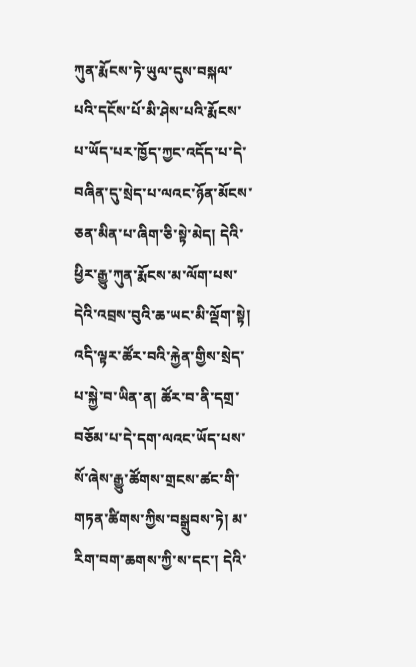ཀུན་རྨོངས་ཏེ་ཡུལ་དུས་བསྐལ་པའི་དངོས་པོ་མི་ཤེས་པའི་རྨོངས་པ་ཡོད་པར་ཁྱོད་ཀྱང་འདོད་པ་དེ་བཞིན་དུ་སྲེད་པ་ལའང་ཉོན་མོངས་ཅན་མིན་པ་ཞིག་ཅི་སྟེ་མེད། དེའི་ཕྱིར་རྒྱུ་ཀུན་རྨོངས་མ་ལོག་པས་དེའི་འབྲས་བུའི་ཆ་ཡང་མི་ལྡོག་སྟེ། འདི་ལྟར་ཚོར་བའི་རྐྱེན་གྱིས་སྲེད་པ་སྐྱེ་བ་ཡིན་ན། ཚོར་བ་ནི་དགྲ་བཅོམ་པ་དེ་དག་ལའང་ཡོད་པས་སོ་ཞེས་རྒྱུ་ཚོགས་གྲངས་ཚང་གི་གཏན་ཚིགས་ཀྱིས་བསྒྲུབས་ཏེ། མ་རིག་བག་ཆགས་ཀྱི་ས་དང་། དེའི་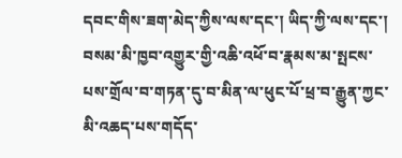དབང་གིས་ཟག་མེད་ཀྱིས་ལས་དང་། ཡིད་ཀྱི་ལས་དང་། བསམ་མི་ཁྱབ་འགྱུར་གྱི་འཆི་འཕོ་བ་རྣམས་མ་སྤངས་པས་གྲོལ་བ་གཏན་དུ་བ་མིན་ལ་ཕུང་པོ་ཕྲ་བ་རྒྱུན་ཀྱང་མི་འཆད་པས་གདོད་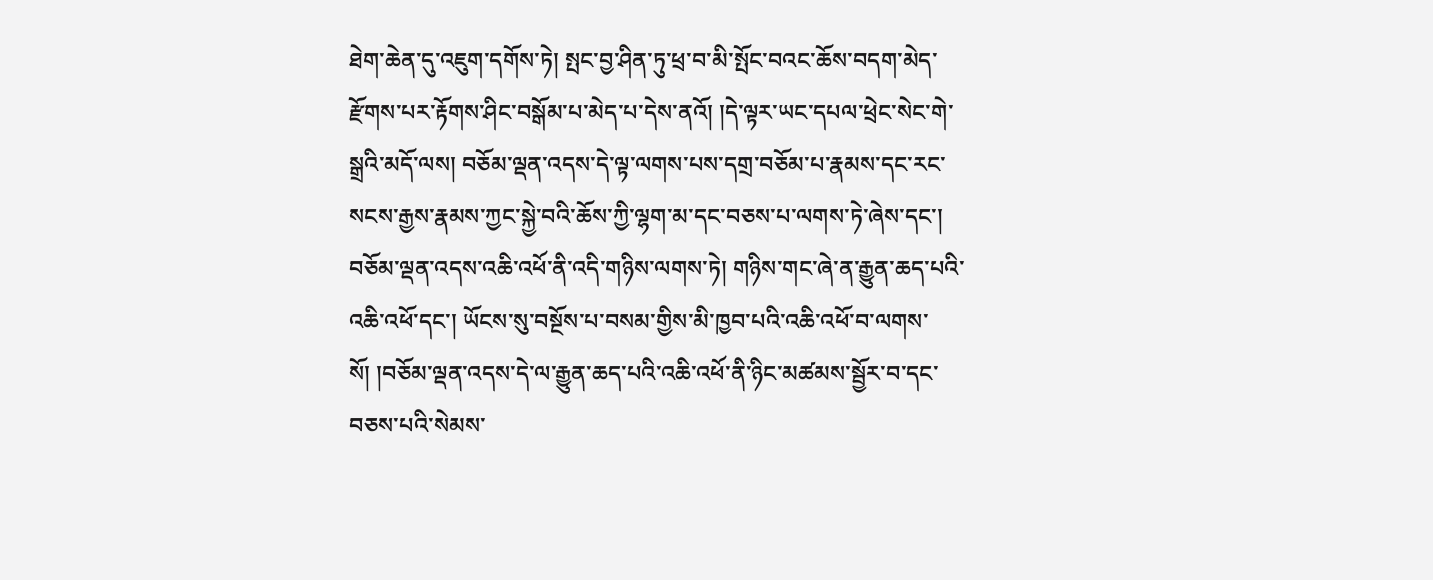ཐེག་ཆེན་དུ་འཇུག་དགོས་ཏེ། སྤང་བྱ་ཤིན་ཏུ་ཕྲ་བ་མི་སྤོང་བའང་ཆོས་བདག་མེད་རྫོགས་པར་རྟོགས་ཤིང་བསྒོམ་པ་མེད་པ་དེས་ནའོ། །དེ་ལྟར་ཡང་དཔལ་ཕྲེང་སེང་གེ་སྒྲའི་མདོ་ལས། བཅོམ་ལྡན་འདས་དེ་ལྟ་ལགས་པས་དགྲ་བཅོམ་པ་རྣམས་དང་རང་སངས་རྒྱས་རྣམས་ཀྱང་སྐྱེ་བའི་ཆོས་ཀྱི་ལྷག་མ་དང་བཅས་པ་ལགས་ཏེ་ཞེས་དང་། བཅོམ་ལྡན་འདས་འཆི་འཕོ་ནི་འདི་གཉིས་ལགས་ཏེ། གཉིས་གང་ཞེ་ན་རྒྱུན་ཆད་པའི་འཆི་འཕོ་དང་། ཡོངས་སུ་བསྔོས་པ་བསམ་གྱིས་མི་ཁྱབ་པའི་འཆི་འཕོ་བ་ལགས་སོ། །བཅོམ་ལྡན་འདས་དེ་ལ་རྒྱུན་ཆད་པའི་འཆི་འཕོ་ནི་ཉིང་མཚམས་སྦྱོར་བ་དང་བཅས་པའི་སེམས་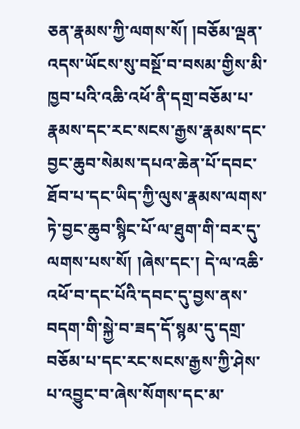ཅན་རྣམས་ཀྱི་ལགས་སོ། །བཅོམ་ལྡན་འདས་ཡོངས་སུ་བསྔོ་བ་བསམ་གྱིས་མི་ཁྱབ་པའི་འཆི་འཕོ་ནི་དགྲ་བཅོམ་པ་རྣམས་དང་རང་སངས་རྒྱས་རྣམས་དང་བྱང་ཆུབ་སེམས་དཔའ་ཆེན་པོ་དབང་ཐོབ་པ་དང་ཡིད་ཀྱི་ལུས་རྣམས་ལགས་ཏེ་བྱང་ཆུབ་སྙིང་པོ་ལ་ཐུག་གི་བར་དུ་ལགས་པས་སོ། །ཞེས་དང་། དེ་ལ་འཆི་འཕོ་བ་དང་པོའི་དབང་དུ་བྱས་ནས་བདག་གི་སྐྱེ་བ་ཟད་དོ་སྙམ་དུ་དགྲ་བཅོམ་པ་དང་རང་སངས་རྒྱས་ཀྱི་ཤེས་པ་འབྱུང་བ་ཞེས་སོགས་དང་མ་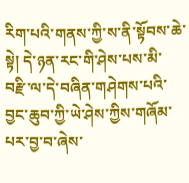རིག་པའི་གནས་ཀྱི་ས་ནི་སྟོབས་ཆེ་སྟེ། དེ་ཉན་རང་གི་ཤེས་པས་མི་བརྫི་ལ་དེ་བཞིན་གཤེགས་པའི་བྱང་ཆུབ་ཀྱི་ཡེ་ཤེས་ཀྱིས་གཞོམ་པར་བྱ་བ་ཞེས་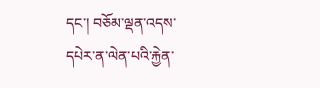དང་། བཅོམ་ལྡན་འདས་དཔེར་ན་ལེན་པའི་རྐྱེན་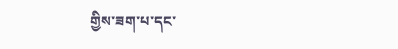གྱིས་ཟག་པ་དང་